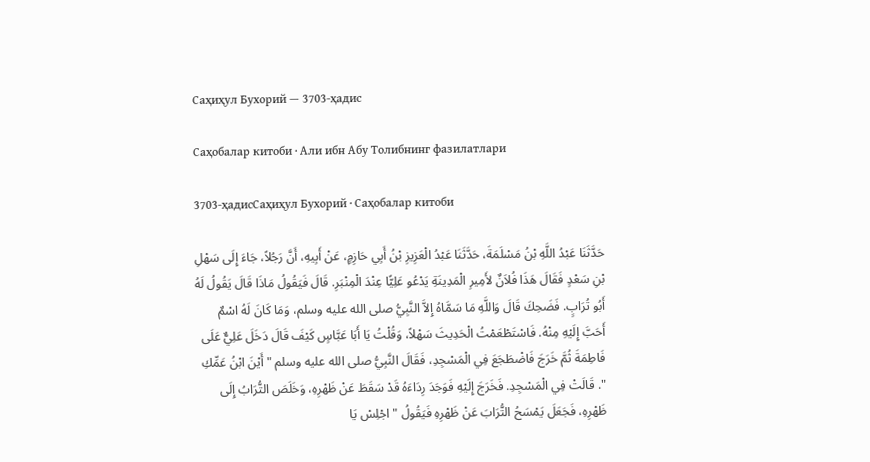Саҳиҳул Бухорий — 3703-ҳадис

Саҳобалар китоби · Али ибн Абу Толибнинг фазилатлари

3703-ҳадисСаҳиҳул Бухорий · Саҳобалар китоби

حَدَّثَنَا عَبْدُ اللَّهِ بْنُ مَسْلَمَةَ، حَدَّثَنَا عَبْدُ الْعَزِيزِ بْنُ أَبِي حَازِمٍ، عَنْ أَبِيهِ، أَنَّ رَجُلاً، جَاءَ إِلَى سَهْلِ بْنِ سَعْدٍ فَقَالَ هَذَا فُلاَنٌ لأَمِيرِ الْمَدِينَةِ يَدْعُو عَلِيًّا عِنْدَ الْمِنْبَرِ. قَالَ فَيَقُولُ مَاذَا قَالَ يَقُولُ لَهُ أَبُو تُرَابٍ. فَضَحِكَ قَالَ وَاللَّهِ مَا سَمَّاهُ إِلاَّ النَّبِيُّ صلى الله عليه وسلم، وَمَا كَانَ لَهُ اسْمٌ أَحَبَّ إِلَيْهِ مِنْهُ. فَاسْتَطْعَمْتُ الْحَدِيثَ سَهْلاً، وَقُلْتُ يَا أَبَا عَبَّاسٍ كَيْفَ قَالَ دَخَلَ عَلِيٌّ عَلَى فَاطِمَةَ ثُمَّ خَرَجَ فَاضْطَجَعَ فِي الْمَسْجِدِ، فَقَالَ النَّبِيُّ صلى الله عليه وسلم " أَيْنَ ابْنُ عَمِّكِ ". قَالَتْ فِي الْمَسْجِدِ. فَخَرَجَ إِلَيْهِ فَوَجَدَ رِدَاءَهُ قَدْ سَقَطَ عَنْ ظَهْرِهِ، وَخَلَصَ التُّرَابُ إِلَى ظَهْرِهِ، فَجَعَلَ يَمْسَحُ التُّرَابَ عَنْ ظَهْرِهِ فَيَقُولُ " اجْلِسْ يَا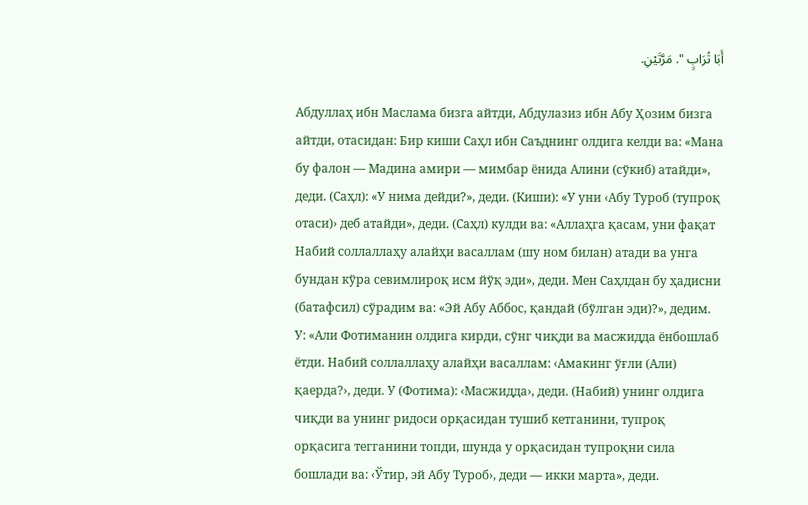أَبَا تُرَابٍ ". مَرَّتَيْنِ.

Абдуллаҳ ибн Маслама бизга айтди, Абдулазиз ибн Абу Ҳозим бизга айтди, отасидан: Бир киши Саҳл ибн Саъднинг олдига келди ва: «Мана бу фалон — Мадина амири — мимбар ёнида Алини (сўкиб) атайди», деди. (Саҳл): «У нима дейди?», деди. (Киши): «У уни ‹Абу Туроб (тупроқ отаси)› деб атайди», деди. (Саҳл) кулди ва: «Аллаҳга қасам, уни фақат Набий соллаллаҳу алайҳи васаллам (шу ном билан) атади ва унга бундан кўра севимлироқ исм йўқ эди», деди. Мен Саҳлдан бу ҳадисни (батафсил) сўрадим ва: «Эй Абу Аббос, қандай (бўлган эди)?», дедим. У: «Али Фотиманин олдига кирди, сўнг чиқди ва масжидда ёнбошлаб ётди. Набий соллаллаҳу алайҳи васаллам: ‹Амакинг ўғли (Али) қаерда?›, деди. У (Фотима): ‹Масжидда›, деди. (Набий) унинг олдига чиқди ва унинг ридоси орқасидан тушиб кетганини, тупроқ орқасига тегганини топди, шунда у орқасидан тупроқни сила бошлади ва: ‹Ўтир, эй Абу Туроб›, деди — икки марта», деди.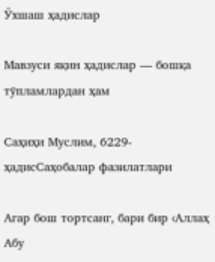Ўхшаш ҳадислар

Мавзуси яқин ҳадислар — бошқа тўпламлардан ҳам

Саҳиҳи Муслим, 6229-ҳадисСаҳобалар фазилатлари

Агар бош тортсанг, бари бир ‹Аллаҳ Абу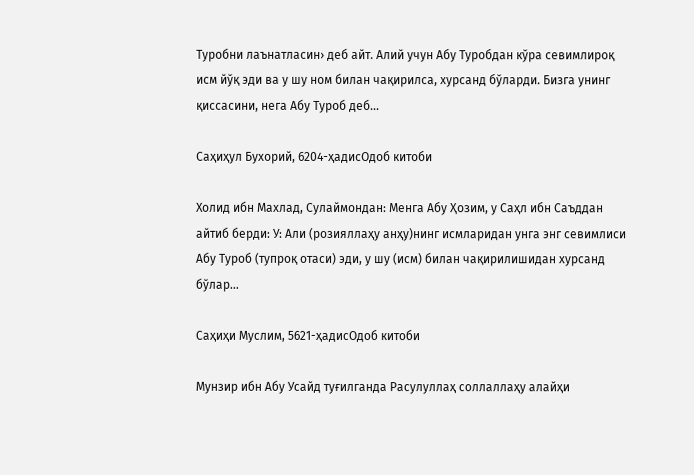Туробни лаънатласин› деб айт. Алий учун Абу Туробдан кўра севимлироқ исм йўқ эди ва у шу ном билан чақирилса, хурсанд бўларди. Бизга унинг қиссасини, нега Абу Туроб деб…

Саҳиҳул Бухорий, 6204-ҳадисОдоб китоби

Холид ибн Махлад, Сулаймондан: Менга Абу Ҳозим, у Саҳл ибн Саъддан айтиб берди: У: Али (розияллаҳу анҳу)нинг исмларидан унга энг севимлиси Абу Туроб (тупроқ отаси) эди, у шу (исм) билан чақирилишидан хурсанд бўлар…

Саҳиҳи Муслим, 5621-ҳадисОдоб китоби

Мунзир ибн Абу Усайд туғилганда Расулуллаҳ соллаллаҳу алайҳи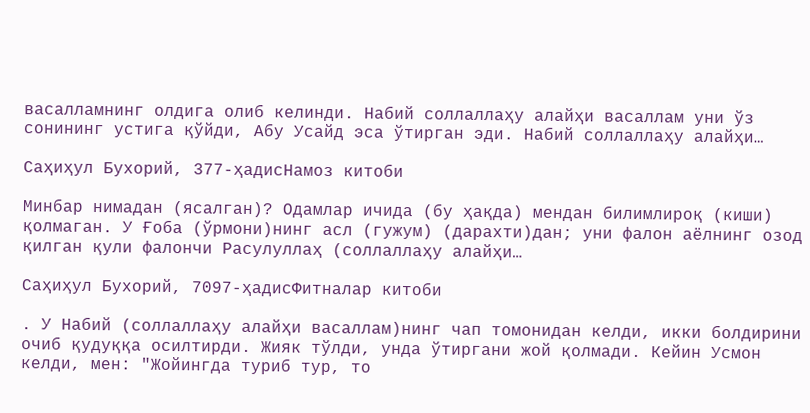васалламнинг олдига олиб келинди. Набий соллаллаҳу алайҳи васаллам уни ўз сонининг устига қўйди, Абу Усайд эса ўтирган эди. Набий соллаллаҳу алайҳи…

Саҳиҳул Бухорий, 377-ҳадисНамоз китоби

Минбар нимадан (ясалган)? Одамлар ичида (бу ҳақда) мендан билимлироқ (киши) қолмаган. У Ғоба (ўрмони)нинг асл (гужум) (дарахти)дан; уни фалон аёлнинг озод қилган қули фалончи Расулуллаҳ (соллаллаҳу алайҳи…

Саҳиҳул Бухорий, 7097-ҳадисФитналар китоби

. У Набий (соллаллаҳу алайҳи васаллам)нинг чап томонидан келди, икки болдирини очиб қудуққа осилтирди. Жияк тўлди, унда ўтиргани жой қолмади. Кейин Усмон келди, мен: "Жойингда туриб тур, то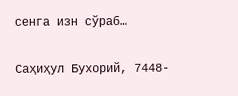сенга изн сўраб…

Саҳиҳул Бухорий, 7448-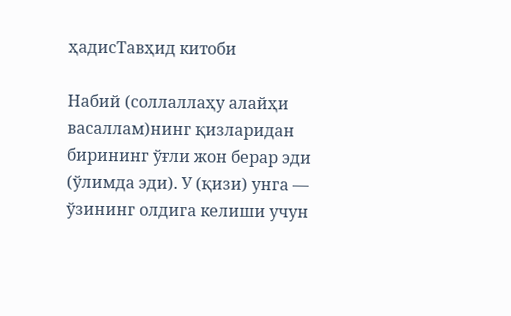ҳадисТавҳид китоби

Набий (соллаллаҳу алайҳи васаллам)нинг қизларидан бирининг ўғли жон берар эди (ўлимда эди). У (қизи) унга — ўзининг олдига келиши учун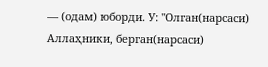— (одам) юборди. У: "Олган(нарсаси) Аллаҳники, берган(нарсаси)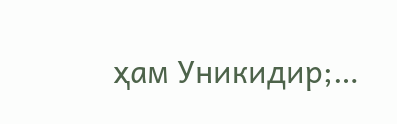ҳам Уникидир;…